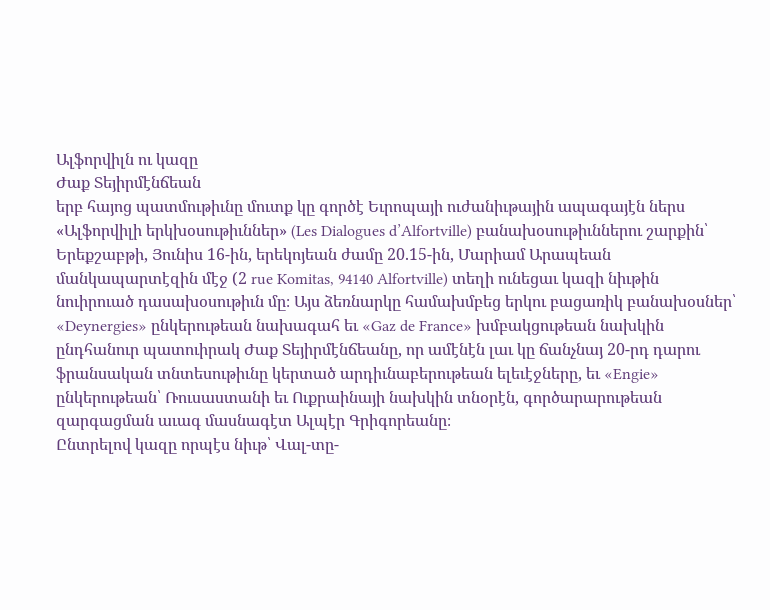Ալֆորվիլն ու կազը
Ժաք Տեյիրմէնճեան
երբ հայոց պատմութիւնը մուտք կը գործէ Եւրոպայի ուժանիւթային ապագայէն ներս
«Ալֆորվիլի երկխօսութիւններ» (Les Dialogues d’Alfortville) բանախօսութիւններու շարքին՝ Երեքշաբթի, Յունիս 16-ին, երեկոյեան ժամը 20.15-ին, Մարիամ Արապեան մանկապարտէզին մէջ (2 rue Komitas, 94140 Alfortville) տեղի ունեցաւ կազի նիւթին նուիրուած դասախօսութիւն մը։ Այս ձեռնարկը համախմբեց երկու բացառիկ բանախօսներ՝ «Deynergies» ընկերութեան նախագահ եւ «Gaz de France» խմբակցութեան նախկին ընդհանուր պատուիրակ Ժաք Տեյիրմէնճեանը, որ ամէնէն լաւ կը ճանչնայ 20-րդ դարու ֆրանսական տնտեսութիւնը կերտած արդիւնաբերութեան ելեւէջները, եւ «Engie» ընկերութեան՝ Ռուսաստանի եւ Ուքրաինայի նախկին տնօրէն, գործարարութեան զարգացման աւագ մասնագէտ Ալպէր Գրիգորեանը։
Ընտրելով կազը որպէս նիւթ՝ Վալ-տը-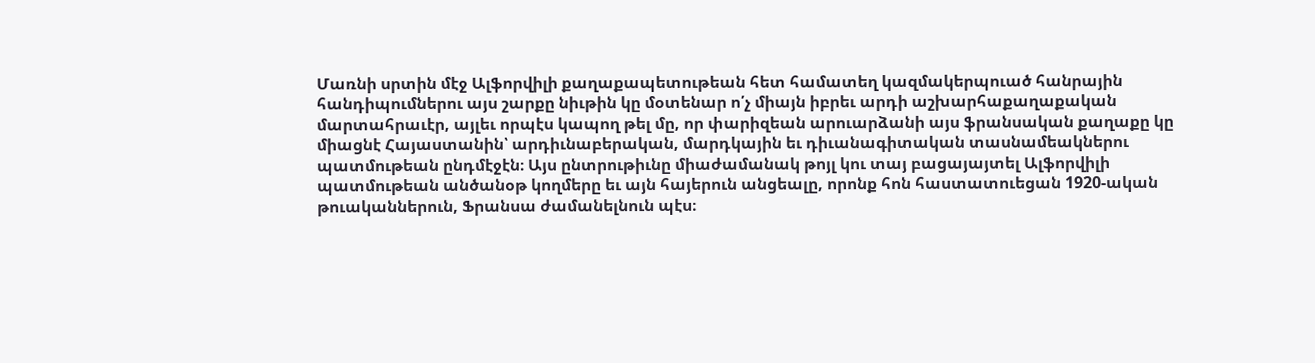Մառնի սրտին մէջ Ալֆորվիլի քաղաքապետութեան հետ համատեղ կազմակերպուած հանրային հանդիպումներու այս շարքը նիւթին կը մօտենար ո՛չ միայն իբրեւ արդի աշխարհաքաղաքական մարտահրաւէր, այլեւ որպէս կապող թել մը, որ փարիզեան արուարձանի այս ֆրանսական քաղաքը կը միացնէ Հայաստանին՝ արդիւնաբերական, մարդկային եւ դիւանագիտական տասնամեակներու պատմութեան ընդմէջէն։ Այս ընտրութիւնը միաժամանակ թոյլ կու տայ բացայայտել Ալֆորվիլի պատմութեան անծանօթ կողմերը եւ այն հայերուն անցեալը, որոնք հոն հաստատուեցան 1920-ական թուականներուն, Ֆրանսա ժամանելնուն պէս։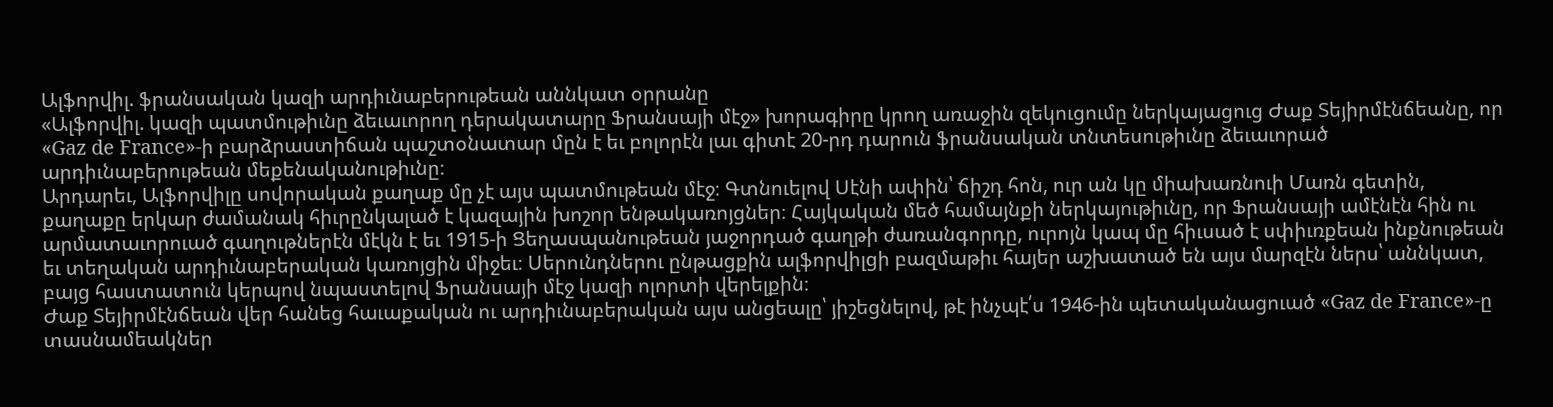Ալֆորվիլ. ֆրանսական կազի արդիւնաբերութեան աննկատ օրրանը
«Ալֆորվիլ. կազի պատմութիւնը ձեւաւորող դերակատարը Ֆրանսայի մէջ» խորագիրը կրող առաջին զեկուցումը ներկայացուց Ժաք Տեյիրմէնճեանը, որ «Gaz de France»-ի բարձրաստիճան պաշտօնատար մըն է եւ բոլորէն լաւ գիտէ 20-րդ դարուն ֆրանսական տնտեսութիւնը ձեւաւորած արդիւնաբերութեան մեքենականութիւնը։
Արդարեւ, Ալֆորվիլը սովորական քաղաք մը չէ այս պատմութեան մէջ։ Գտնուելով Սէնի ափին՝ ճիշդ հոն, ուր ան կը միախառնուի Մառն գետին, քաղաքը երկար ժամանակ հիւրընկալած է կազային խոշոր ենթակառոյցներ։ Հայկական մեծ համայնքի ներկայութիւնը, որ Ֆրանսայի ամէնէն հին ու արմատաւորուած գաղութներէն մէկն է եւ 1915-ի Ցեղասպանութեան յաջորդած գաղթի ժառանգորդը, ուրոյն կապ մը հիւսած է սփիւռքեան ինքնութեան եւ տեղական արդիւնաբերական կառոյցին միջեւ։ Սերունդներու ընթացքին ալֆորվիլցի բազմաթիւ հայեր աշխատած են այս մարզէն ներս՝ աննկատ, բայց հաստատուն կերպով նպաստելով Ֆրանսայի մէջ կազի ոլորտի վերելքին։
Ժաք Տեյիրմէնճեան վեր հանեց հաւաքական ու արդիւնաբերական այս անցեալը՝ յիշեցնելով, թէ ինչպէ՛ս 1946-ին պետականացուած «Gaz de France»-ը տասնամեակներ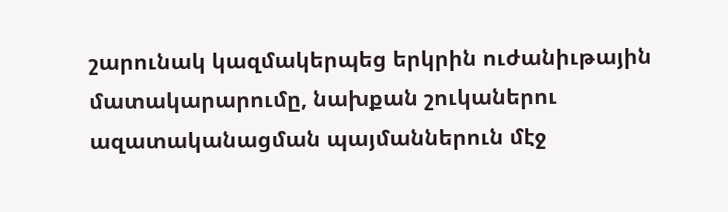շարունակ կազմակերպեց երկրին ուժանիւթային մատակարարումը, նախքան շուկաներու ազատականացման պայմաններուն մէջ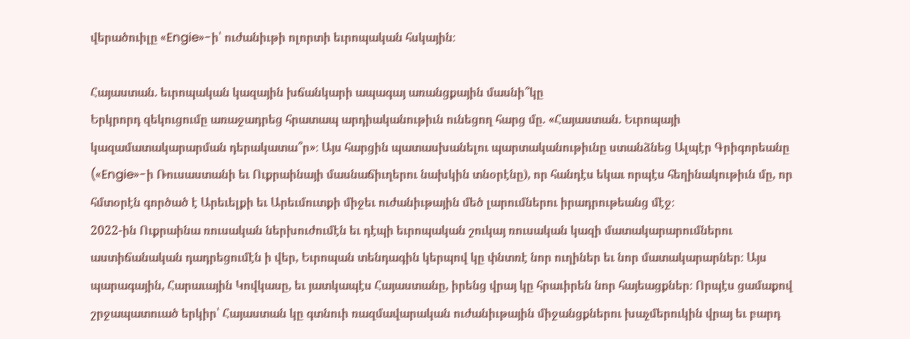վերածուիլը «Engie»-ի՝ ուժանիւթի ոլորտի եւրոպական հսկային։

Հայաստան. եւրոպական կազային խճանկարի ապագայ առանցքային մասնի՞կը
Երկրորդ զեկուցումը առաջադրեց հրատապ արդիականութիւն ունեցող հարց մը. «Հայաստան. Եւրոպայի կազամատակարարման դերակատա՞ր»։ Այս հարցին պատասխանելու պարտականութիւնը ստանձնեց Ալպէր Գրիգորեանը («Engie»-ի Ռուսաստանի եւ Ուքրաինայի մասնաճիւղերու նախկին տնօրէնը), որ հանդէս եկաւ որպէս հեղինակութիւն մը, որ հմտօրէն գործած է Արեւելքի եւ Արեւմուտքի միջեւ ուժանիւթային մեծ լարումներու իրադրութեանց մէջ։
2022-ին Ուքրաինա ռուսական ներխուժումէն եւ դէպի եւրոպական շուկայ ռուսական կազի մատակարարումներու աստիճանական դադրեցումէն ի վեր, Եւրոպան տենդագին կերպով կը փնտռէ նոր ուղիներ եւ նոր մատակարարներ։ Այս պարագային, Հարաւային Կովկասը, եւ յատկապէս Հայաստանը, իրենց վրայ կը հրաւիրեն նոր հայեացքներ։ Որպէս ցամաքով շրջապատուած երկիր՝ Հայաստան կը գտնուի ռազմավարական ուժանիւթային միջանցքներու խաչմերուկին վրայ եւ բարդ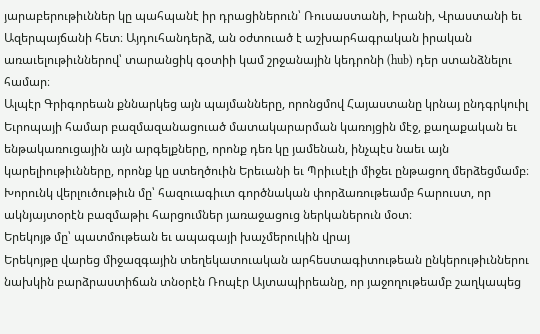յարաբերութիւններ կը պահպանէ իր դրացիներուն՝ Ռուսաստանի, Իրանի, Վրաստանի եւ Ազերպայճանի հետ։ Այդուհանդերձ, ան օժտուած է աշխարհագրական իրական առաւելութիւններով՝ տարանցիկ գօտիի կամ շրջանային կեդրոնի (hub) դեր ստանձնելու համար։
Ալպէր Գրիգորեան քննարկեց այն պայմանները, որոնցմով Հայաստանը կրնայ ընդգրկուիլ Եւրոպայի համար բազմազանացուած մատակարարման կառոյցին մէջ, քաղաքական եւ ենթակառուցային այն արգելքները, որոնք դեռ կը յամենան, ինչպէս նաեւ այն կարելիութիւնները, որոնք կը ստեղծուին Երեւանի եւ Պրիւսէլի միջեւ ընթացող մերձեցմամբ։ Խորունկ վերլուծութիւն մը՝ հազուագիւտ գործնական փորձառութեամբ հարուստ, որ ակնյայտօրէն բազմաթիւ հարցումներ յառաջացուց ներկաներուն մօտ։
Երեկոյթ մը՝ պատմութեան եւ ապագայի խաչմերուկին վրայ
Երեկոյթը վարեց միջազգային տեղեկատուական արհեստագիտութեան ընկերութիւններու նախկին բարձրաստիճան տնօրէն Ռոպէր Այտապիրեանը, որ յաջողութեամբ շաղկապեց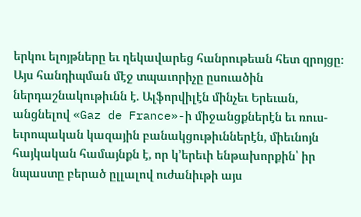երկու ելոյթները եւ ղեկավարեց հանրութեան հետ զրոյցը։
Այս հանդիպման մէջ տպաւորիչը ըսուածին ներդաշնակութիւնն է. Ալֆորվիլէն մինչեւ Երեւան, անցնելով «Gaz de France»-ի միջանցքներէն եւ ռուս-եւրոպական կազային բանակցութիւններէն, միեւնոյն հայկական համայնքն է, որ կ՚երեւի ենթախորքին՝ իր նպաստը բերած ըլլալով ուժանիւթի այս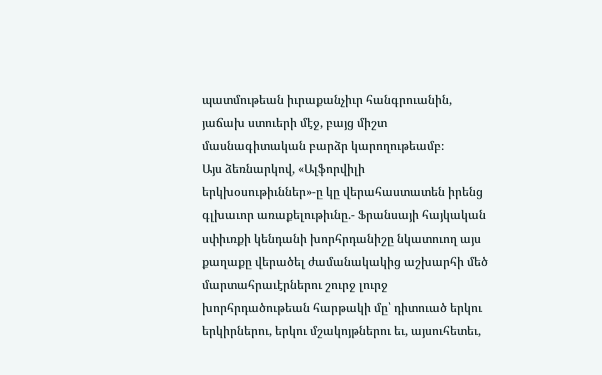պատմութեան իւրաքանչիւր հանգրուանին, յաճախ ստուերի մէջ, բայց միշտ մասնագիտական բարձր կարողութեամբ։
Այս ձեռնարկով, «Ալֆորվիլի երկխօսութիւններ»-ը կը վերահաստատեն իրենց գլխաւոր առաքելութիւնը.- Ֆրանսայի հայկական սփիւռքի կենդանի խորհրդանիշը նկատուող այս քաղաքը վերածել ժամանակակից աշխարհի մեծ մարտահրաւէրներու շուրջ լուրջ խորհրդածութեան հարթակի մը՝ դիտուած երկու երկիրներու, երկու մշակոյթներու եւ, այսուհետեւ,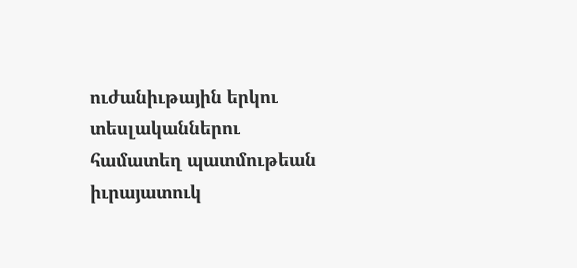ուժանիւթային երկու տեսլականներու համատեղ պատմութեան իւրայատուկ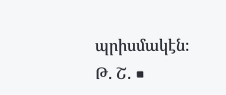պրիսմակէն։
Թ. Շ. ■